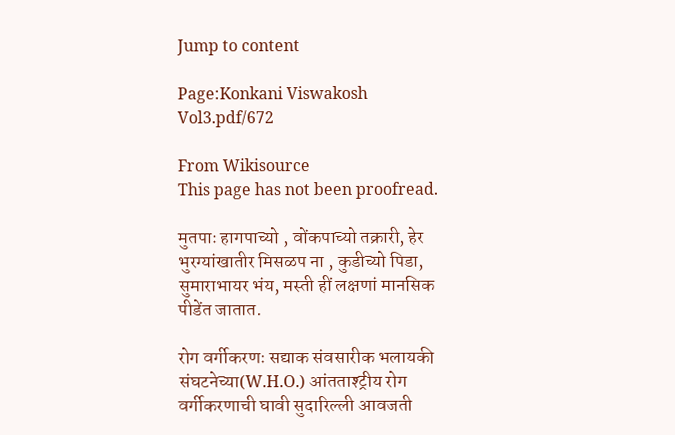Jump to content

Page:Konkani Viswakosh Vol3.pdf/672

From Wikisource
This page has not been proofread.

मुतपाः हागपाच्यो , वोंकपाच्यो तक्रारी, हेर भुरग्यांखातीर मिसळप ना , कुडीच्यो पिडा, सुमाराभायर भंय, मस्ती हीं लक्षणां मानसिक पीडेंत जातात.

रोग वर्गीकरणः सद्याक संवसारीक भलायकी संघटनेच्या(W.H.O.) आंतताश्ट्रीय रोग वर्गीकरणाची घावी सुदारिल्ली आवजती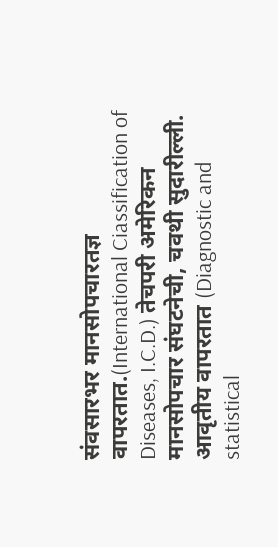संवसारभर मानसोपचारतज्ञ वापरतात.(International Ciassification of Diseases, I.C.D.) तेचपरी अमेरिकन मानसोपचार संघटनेची, चवथी सुदारील्ली. आवृतीय वापरतात (Diagnostic and statistical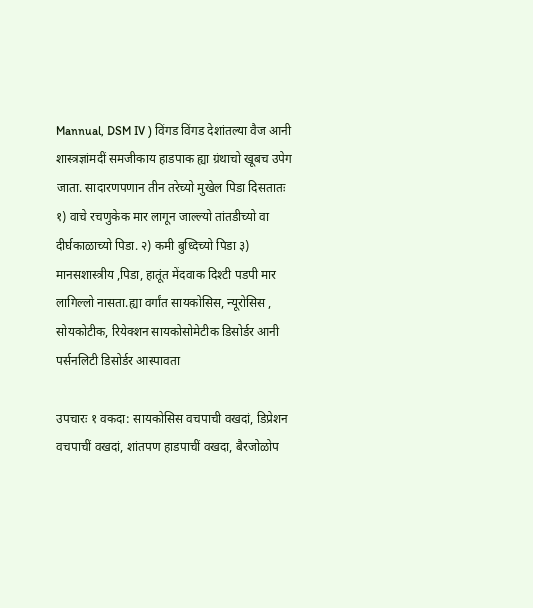Mannual, DSM IV ) विंगड विंगड देशांतल्या वैज आनी शास्त्रज्ञांमदीं समजीकाय हाडपाक ह्या ग्रंथाचो खूबच उपेग जाता. सादारणपणान तीन तरेच्यो मुखेल पिडा दिसतातः १) वाचे रचणुकेक मार लागून जाल्ल्यो तांतडीच्यो वा दीर्घकाळाच्यो पिडा. २) कमी बुध्दिच्यो पिडा ३) मानसशास्त्रीय ,पिडा, हातूंत मेंदवाक दिश्टी पडपी मार लागिल्लो नासता.ह्या वर्गांत सायकोसिस, न्यूरोसिस , सोयकोटीक, रियेक्शन सायकोसोमेटीक डिसोर्डर आनी पर्सनलिटी डिसोर्डर आस्पावता

उपचारः १ वकदा: सायकोसिस वचपाची वखदां, डिप्रेशन वचपाचीं वखदां, शांतपण हाडपाचीं वखदा, बैरजोळोप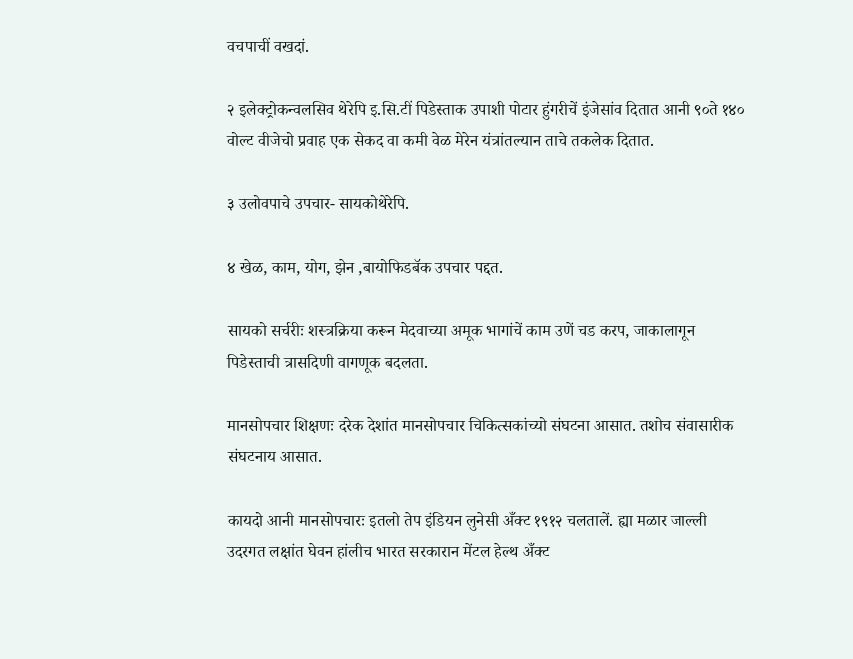वचपाचीं वखदां.

२ इलेक्ट्रोकन्वलसिव थेरेपि इ.सि.टीं पिडेस्ताक उपाशी पोटार हुंगरीचें इंजेसांव दितात आनी ९०ते १४० वोल्ट वीजेचो प्रवाह एक सेकद वा कमी वेळ मेरेन यंत्रांतल्यान ताचे तकलेक दितात.

३ उलोवपाचे उपचार- सायकोथेरेपि.

४ खेळ, काम, योग, झेन ,बायोफिडबॅक उपचार पद्दत.

सायको सर्चरीः शस्त्रक्रिया करून मेदवाच्या अमूक भागांचें काम उणें चड करप, जाकालागून पिडेस्ताची त्रासदिणी वागणूक बदलता.

मानसोपचार शिक्षणः दरेक देशांत मानसोपचार चिकित्सकांच्यो संघटना आसात. तशोच संवासारीक संघटनाय आसात.

कायदो आनी मानसोपचारः इतलो तेप इंडियन लुनेसी अँक्ट १९१२ चलतालें. ह्या मळार जाल्ली उदरगत लक्षांत घेवन हांलीच भारत सरकारान मेंटल हेल्थ अँक्ट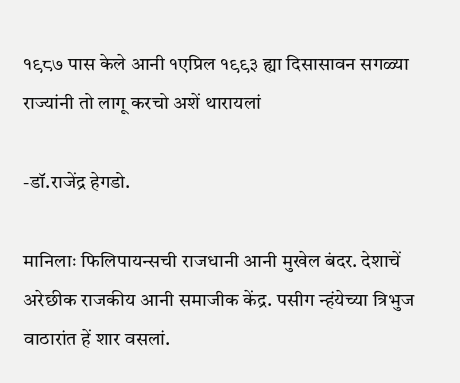१९८७ पास केले आनी १एप्रिल १९९३ ह्या दिसासावन सगळ्या राज्यांनी तो लागू करचो अशें थारायलां

-डॉ.राजेंद्र हेगडो.

मानिलाः फिलिपायन्सची राजधानी आनी मुखेल बंदर. देशाचें अरेछीक राजकीय आनी समाजीक केंद्र. पसीग न्हंयेच्या त्रिभुज वाठारांत हें शार वसलां.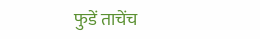फुडें ताचेंच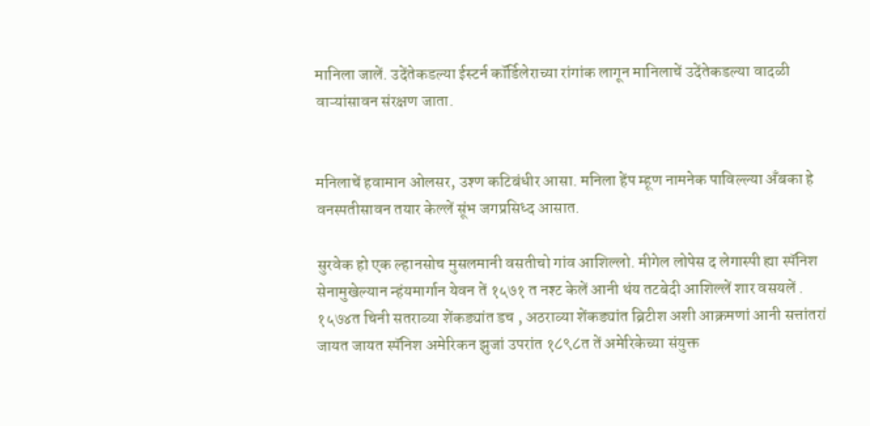मानिला जालें. उदेंतेकडल्या ईस्टर्न कॉर्डिलेराच्या रांगांक लागून मानिलाचें उदेंतेकडल्या वादळी वाऱ्यांसावन संरक्षण जाता.


मनिलाचें हवामान ओलसर, उश्ण कटिबंधीर आसा. मनिला हेंप म्हूण नामनेक पाविल्ल्या अँबका हे वनस्पतीसावन तयार केल्लें सूंभ जगप्रसिध्द आसात.

सुरवेक हो एक ल्हानसोच मुसलमानी वसतीचो गांव आशिल्लो. मीगेल लोपेस द लेगास्पी ह्या स्पॅनिश सेनामुखेल्यान न्हंयमार्गान येवन तें १५७१ त नश्ट केलें आनी थंय तटबेदी आशिल्लें शार वसयलें . १५७४त चिनी सतराव्या शेंकड्यांत डच , अठराव्या शेंकड्यांत ब्रिटीश अशी आक्रमणां आनी सत्तांतरां जायत जायत स्पॅनिश अमेरिकन झुजां उपरांत १८९८त तें अमेरिकेच्या संयुक्त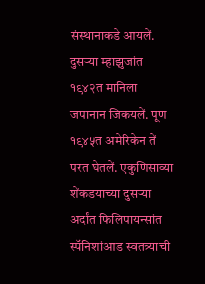संस्थानाकडे आयलें. दुसऱ्या म्हाझुजांत १९४२त मानिला जपानान जिकयलें. पूण १९४५त अमेरिकेन तें परत घेतलें. एकुणिसाव्या शेंकडयाच्या दुसऱ्या अर्दांत फिलिपायन्सांत स्पॅनिशांआड स्वतत्र्याची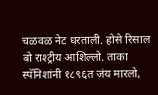चळवळ नेट धरताली. होसे रिसाल बो राश्ट्रीय आशिल्लो. ताका स्पॅनिशांनी १८९६त जंय मारलो,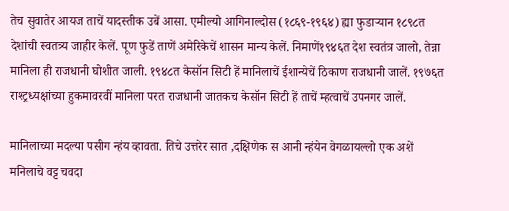तेच सुवातेर आयज ताचें यादस्तीक उबें आसा. एमील्यो आगिनाल्दोस ‍(१८६९-१९६४) ह्या फुडाऱ्यान १८९८त देशांची स्वतत्र्य जाहीर केलें. पूण फुडें ताणें अमेरिकेचें शासन मान्य केलें. निमाणें१९४६त देश स्वतंत्र जालो, तेन्ना मानिला ही राजधानी घोशीत जाली. १९४८त केसॉन सिटी हें मानिलाचें ईशान्येचें ठिकाण राजधानी जालें. १९७६त राश्ट्रध्यक्षांच्या हुकमावरवीं मानिला परत राजधानी जातकच केसॉन सिटी हें ताचें म्हत्वाचें उपनगर जालें.

मानिलाच्या मदल्या पसीग न्हंय व्हावता. तिचे उत्तरेर सात ,दक्षिणेक स आनी न्हंयेन वेगळायल्लो एक अशें मनिलाचे वट्ट चवदा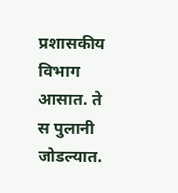प्रशासकीय विभाग आसात. ते स पुलानी जोडल्यात.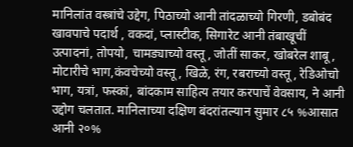मानिलांत वस्त्रांचे उद्देग, पिठाच्यो आनी तांदळाच्यो गिरणी, डबोबंद खावपाचे पदार्थ , वकदां, प्लास्टीक, सिगारेट आनी तंबाखूचीं उत्पादनां, तोपयो, चामड्याच्यो वस्तू, जोतीं साकर, खोबरेल शाबू, मोटारीचे भाग,कंवचेच्यो वस्तू, खिळे, रंग, रबराच्यो वस्तू, रेडिओचो भाग, यत्रां, फस्कां, बांदकाम साहित्य तयार करपाचें वेवसाय, ने आनी उद्दोग चलतात. मानिलाच्या दक्षिण बंदरांतल्यान सुमार ८५ %आसात आनी २०%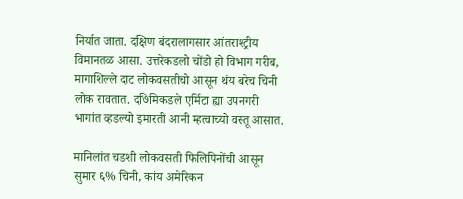निर्यात जाता. दक्षिण बंदरालागसार आंतराश्ट्रीय विमानतळ आसा. उत्तरेकडलो चोंडो हो विभाग गरीब, मागाशिल्ले दाट लोकवसतीचो आसून थंय बरेच चिनी लोक रावतात. द७िमिकडले एर्मिटा ह्या उपनगरी भागांत व्हडल्यो इमारती आनी म्हत्वाच्यो वस्तू आसात.

मानिलांत चडशी लोकवसती फिलिपिनोंची आसून सुमार ६% चिनी, कांय अमेरिकन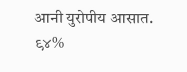आनी युरोपीय आसात. ९४%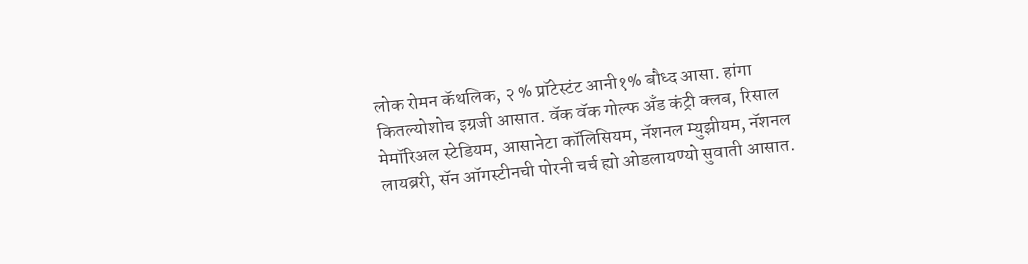लोक रोमन कॅथलिक, २ % प्रॉटेस्टंट आनी१% बौध्द आसा. हांगा कितल्योशोच इग्रजी आसात. वॅक वॅक गोल्फ अँड कंट्री क्लब, रिसाल मेमॉरिअल स्टेडियम, आसानेटा कॉलिसियम, नॅशनल म्युझीयम, नॅशनल लायब्ररी, सॅन ऑगस्टीनची पोरनी चर्च ह्यो ओडलायण्यो सुवाती आसात.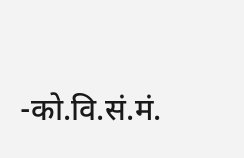-को.वि.सं.मं.